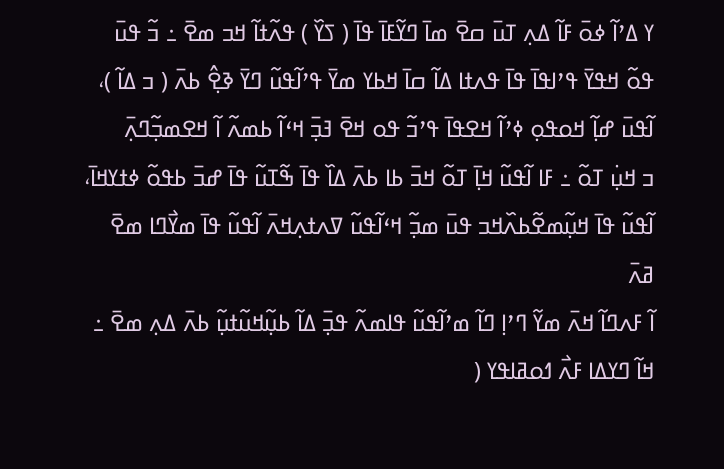ߌ ߡߴߊ߬ ߦߋ߫ ߓߊ߬ ߡߍ߲ ߠߎ߫ ߛߐ߫ ߘߊ߫ ߣߌ߬ߓߊ߫ ߟߊ߫ ( ߖߌ߰ ) ߟߍ߬ߙߊ߬ ߞߏ ߘߐ߫ ߸ ߏ߬ ߟߎ߫ ߟߋ߬ ߞߟߌ߫ ߟߴߊߟߊ߫ ߟߊ߫ ߟߍߙߊ ߡߊ߬ ߛߊ߫ ߞߕߌ ߘߌ߫ ߟߴߊ߬ߟߎ߬ ߣߌ߫ ߢߐ߲߮ ߕߍ߫ ( ߏ ߡߊ߬ )، ߊ߬ߟߎ߫ ߝߊ߲߬ ߞߋߟߋ߲ ߦߴߊ߬ ߞߐߟߊ߫ ߟߴߏ߬ ߟߋ ߞߐ߫ ߔߏ߲߫ ߞߵߊ߬ ߕߘߍ߬ ߊ߬ ߞߐߘߏ߲߬ߣߍ߲߫
ߏ ߞߎ߲߭ ߠߋ߬ ߸ ߓߊ ߊ߬ߟߎ߬ ߞߊ߲߫ ߠߋ߬ ߞߏ߫ ߕߊ ߕߍ߫ ߡߊ߰ ߟߊ߫ ߒ߬ߠߎ߬ ߟߊ߫ ߝߏ߫ ߕߟߋ߬ ߦߙߌߞߊ߫، ߊ߬ߟߎ߬ ߟߊ߫ ߞߎ߲߬ߘߐ߬ߕߍ߰ߞߏ ߟߎ߫ ߘߏ߲߬ ߞߵߊ߬ߟߎ߬ ߜߍߙߍ߲ߞߍ߫ ߊ߬ߟߎ߬ ߟߊ߫ ߘߌ߯ߣߊ ߘߐ߫ ߥߍ߫
ߊ߬ ߓߍߣߊ߬ ߞߍ߫ ߘߌ߬ ߣߴߊ߲ ߣߊ߬ ߘߴߊ߬ߟߎ߬ ߟߊߘߍ߬ ߟߏ߲߫ ߡߊ߬ ߕߎ߲߬ߞߎ߬ߙߎ߲߬ ߕߍ߫ ߡߍ߲ ߘߐ߫ ߸ ߞߊ߬ ߣߌߡߊ ߓߍ߯ ߗߋߥߊߟߌ (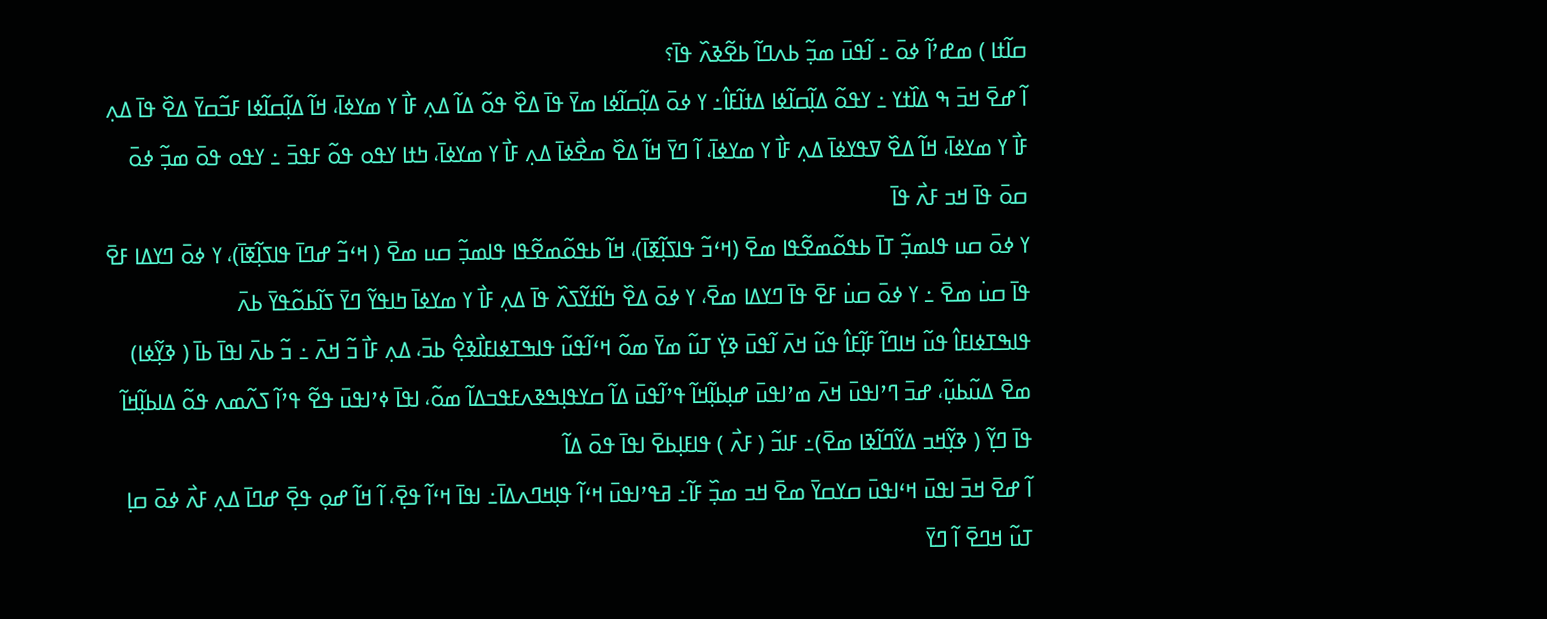ߛߊ߬ߙߊ ) ߘߝߴߊ߬ ߦߋ߫ ߸ ߊ߬ߟߎ߫ ߘߏ߲߬ ߕߍߣߊ߬ ߕߐ߬ߢߍ߰ ߟߊ߫؟
ߊ߬ ߝߐ߫ ߞߏ߫ ߒ ߡߊ߰ߙߌ ߸ ߌߟߋ߬ ߡߊ߲߬ߛߊ߬ߦߊ ߡߙߊ߬ߓߊ߮߸ ߌ ߦߋ߫ ߡߊ߲߬ߛߊ߬ߦߊ ߘߌ߫ ߟߊ߫ ߡߐ߰ ߟߋ߬ ߡߊ߬ ߡߍ߲ ߓߊ߯ ߌ ߘߌߦߊ߫، ߞߊ߬ ߡߊ߲߬ߛߊ߬ߦߊ ߓߏ߬ߛߌ߫ ߡߐ߰ ߟߊ߫ ߡߍ߲ ߓߊ߯ ߌ ߘߌߦߊ߫، ߞߊ߬ ߡߐ߰ ߜߟߌߦߊ߫ ߡߍ߲ ߓߊ߯ ߌ ߘߌߦߊ߫، ߊ߬ ߣߌ߫ ߞߊ߬ ߡߐ߰ ߘߐ߯ߦߊ߫ ߡߍ߲ ߓߊ߯ ߌ ߘߌߦߊ߫، ߤߙߊ ߌߟߋ ߟߋ߬ ߓߟߏ߫ ߸ ߌߟߋ ߟߋ߫ ߘߏ߲߬ ߦߋ߫ ߛߋ߫ ߟߊ߫ ߞߏ ߓߍ߯ ߟߊ߫
ߌ ߦߋ߫ ߛߎ ߟߊߘߏ߲߬ ߠߊ߫ ߕߟߋ߬ߘߐ߬ߟߊ ߘߐ߫ (ߞߵߏ߬ ߟߊߖߊ߲߬ߧߊ߫)، ߞߊ߬ ߕߟߋ߬ߘߐ߬ߟߊ ߟߊߘߏ߲߬ ߛߎ ߘߐ߫ ( ߞߵߏ߬ ߝߣߊ߫ ߟߊߖߊ߲߬ߧߊ߫)، ߌ ߦߋ߫ ߣߌߡߊ ߓߐ߫ ߟߊ߫ ߛߎ߭ ߘߐ߫ ߸ ߌ ߦߋ߫ ߛߎ߭ ߓߐ߫ ߟߊ߫ ߣߌߡߊ ߘߐ߫، ߌ ߦߋ߫ ߡߐ߰ ߤߊ߬ߙߌ߬ߖߍ߰ ߟߊ߫ ߡߍ߲ ߓߊ߯ ߌ ߘߌߦߊ߫ ߤߊߟߌ߬ ߣߌ߫ ߖߊ߬ߕߋ߬ߟߌ߫ ߕߍ߫
ߟߊߒߠߦߊߓߊ߮ ߟߎ߬ ߞߊߣߊ߬ ߓߊ߲߬ߓߊ߮ ߟߎ߬ ߞߍ߫ ߊ߬ߟߎ߫ ߢߌ߲߭ ߠߎ߬ ߘߌ߫ ߘߋ߬ ߞߵߊ߬ߟߎ߬ ߟߊߒߠߦߊߓߊ߯ߢߐ߲߮ ߕߏ߫، ߡߍ߲ ߓߊ߯ ߏ߬ ߞߍ߫ ߸ ߏ߬ ߕߍ߫ ߊߟߊ߫ ߕߊ߫ ( ߢߌ߲߬ߦߊ) ߘߐ߫ ߡߎ߬ߕߎ߲߬، ߝߏ߫ ߣߴߊߟߎ߫ ߞߍ߫ ߘߴߊߟߎ߫ ߝߊ߲ߕߊ߲߬ߞߊ߬ ߟߴߊ߬ߟߎ߫ ߡߊ߬ ߛߌߟߊ߲ߒߢߍߓߟߏߡߊ߬ ߘߋ߬، ߊߟߊ߫ ߦߴߊߟߎ߫ ߟߐ߬ ߟߴߊ߬ ߖߍ߬ߘߍ ߟߋ߬ ߡߊߕߊ߲߬ߞߊ߬ ߟߊ߫ ߣߌ߲߬ ( ߢߌ߲߬ߞߏ ߡߌ߬ߣߊ߬ߢߊ ߘߐ߫)߸ ߓߊߏ߬ ( ߓߍ߯ ) ߟߊߓߊ߲ߕߐ߫ ߊߟߊ߫ ߟߋ߫ ߡߊ߬
ߊ߬ ߝߐ߫ ߞߏ߫ ߊߟߎ߫ ߞߵߊߟߎ߫ ߛߌߛߌ߫ ߘߐ߫ ߞߏ ߘߏ߲߰ ߓߊ߬߸ ߥߟߴߊߟߎ߫ ߞߵߊ߬ ߟߊ߲ߞߣߍߡߊ߫߸ ߊߟߊ߫ ߞߵߊ߬ ߟߐ߲߫، ߊ߬ ߞߊ߬ ߝߋ߲ ߟߐ߲߫ ߝߣߊ߫ ߡߍ߲ ߓߍ߯ ߦߋ߫ ߛߊ߲ ߠߎ߬ ߞߣߐ߫ ߊ߬ ߣߌ߫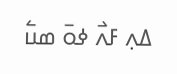ߡߍ߲ ߓߍ߯ ߦߋ߫ ߘߎ߱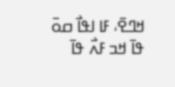ߞߣߐ߫، ߓߊ ߊߟߊ߯ ߛߋ߫ ߟߊ߫ ߞߏ ߓߍ߯ ߟߊ߫